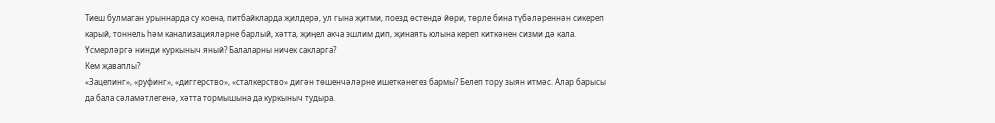Тиеш булмаган урыннарда су коена, питбайкларда җилдерә, ул гына җитми, поезд өстендә йөри, төрле бина түбәләреннән сикереп карый, тоннель һәм канализацияләрне барлый, хәтта, җиңел акча эшлим дип, җинаять юлына кереп киткәнен сизми дә кала. Үсмерләргә нинди куркыныч яный? Балаларны ничек сакларга?
Кем җаваплы?
«Зацепинг», «руфинг», «диггерство», «сталкерство» дигән төшенчәләрне ишеткәнегез бармы? Белеп тору зыян итмәс. Алар барысы да бала сәламәтлегенә, хәтта тормышына да куркыныч тудыра.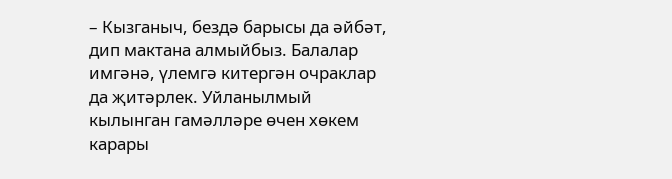– Кызганыч, бездә барысы да әйбәт, дип мактана алмыйбыз. Балалар имгәнә, үлемгә китергән очраклар да җитәрлек. Уйланылмый кылынган гамәлләре өчен хөкем карары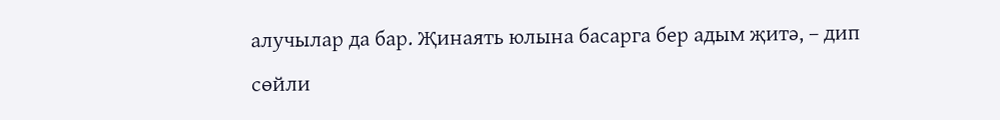алучылар да бар. Җинаять юлына басарга бер адым җитә, – дип сөйли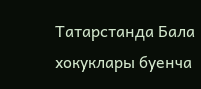Татарстанда Бала хокуклары буенча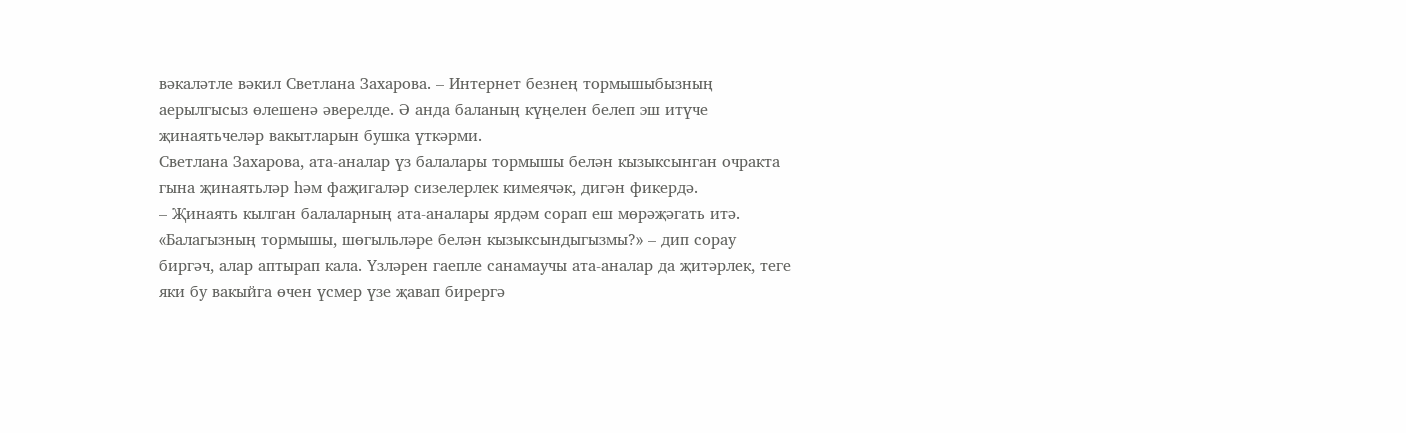вәкаләтле вәкил Светлана Захарова. – Интернет безнең тормышыбызның аерылгысыз өлешенә әверелде. Ә анда баланың күңелен белеп эш итүче җинаятьчеләр вакытларын бушка үткәрми.
Светлана Захарова, ата-аналар үз балалары тормышы белән кызыксынган очракта гына җинаятьләр һәм фаҗигаләр сизелерлек кимеячәк, дигән фикердә.
– Җинаять кылган балаларның ата-аналары ярдәм сорап еш мөрәҗәгать итә. «Балагызның тормышы, шөгыльләре белән кызыксындыгызмы?» – дип сорау биргәч, алар аптырап кала. Үзләрен гаепле санамаучы ата-аналар да җитәрлек, теге яки бу вакыйга өчен үсмер үзе җавап бирергә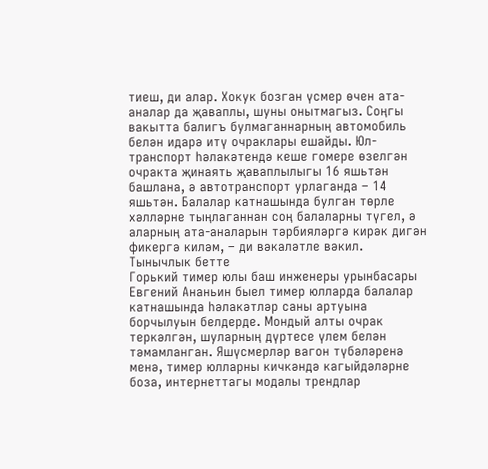тиеш, ди алар. Хокук бозган үсмер өчен ата-аналар да җаваплы, шуны онытмагыз. Соңгы вакытта балигъ булмаганнарның автомобиль белән идарә итү очраклары ешайды. Юл-транспорт һәлакәтендә кеше гомере өзелгән очракта җинаять җаваплылыгы 16 яшьтән башлана, ә автотранспорт урлаганда – 14 яшьтән. Балалар катнашында булган төрле хәлләрне тыңлаганнан соң балаларны түгел, ә аларның ата-аналарын тәрбияләргә кирәк дигән фикергә киләм, – ди вәкаләтле вәкил.
Тынычлык бетте
Горький тимер юлы баш инженеры урынбасары Евгений Ананьин быел тимер юлларда балалар катнашында һәлакәтләр саны артуына борчылуын белдерде. Мондый алты очрак теркәлгән, шуларның дүртесе үлем белән тәмамланган. Яшүсмерләр вагон түбәләренә менә, тимер юлларны кичкәндә кагыйдәләрне боза, интернеттагы модалы трендлар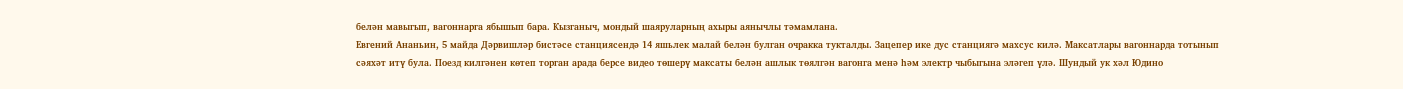белән мавыгып, вагоннарга ябышып бара. Кызганыч, мондый шаяруларның ахыры аянычлы тәмамлана.
Евгений Ананьин, 5 майда Дәрвишләр бистәсе станциясендә 14 яшьлек малай белән булган очракка тукталды. Зацепер ике дус станциягә махсус килә. Максатлары вагоннарда тотынып сәяхәт итү була. Поезд килгәнен көтеп торган арада берсе видео төшерү максаты белән ашлык төялгән вагонга менә һәм электр чыбыгына эләгеп үлә. Шундый ук хәл Юдино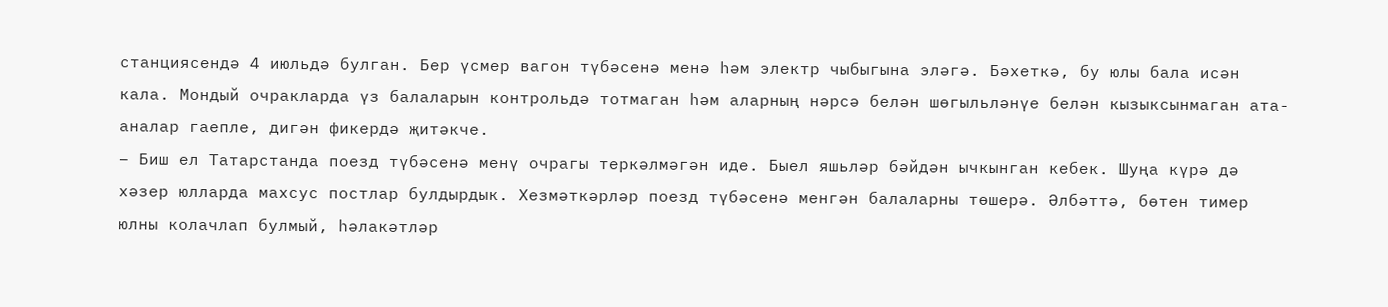станциясендә 4 июльдә булган. Бер үсмер вагон түбәсенә менә һәм электр чыбыгына эләгә. Бәхеткә, бу юлы бала исән кала. Мондый очракларда үз балаларын контрольдә тотмаган һәм аларның нәрсә белән шөгыльләнүе белән кызыксынмаган ата-аналар гаепле, дигән фикердә җитәкче.
– Биш ел Татарстанда поезд түбәсенә менү очрагы теркәлмәгән иде. Быел яшьләр бәйдән ычкынган кебек. Шуңа күрә дә хәзер юлларда махсус постлар булдырдык. Хезмәткәрләр поезд түбәсенә менгән балаларны төшерә. Әлбәттә, бөтен тимер юлны колачлап булмый, һәлакәтләр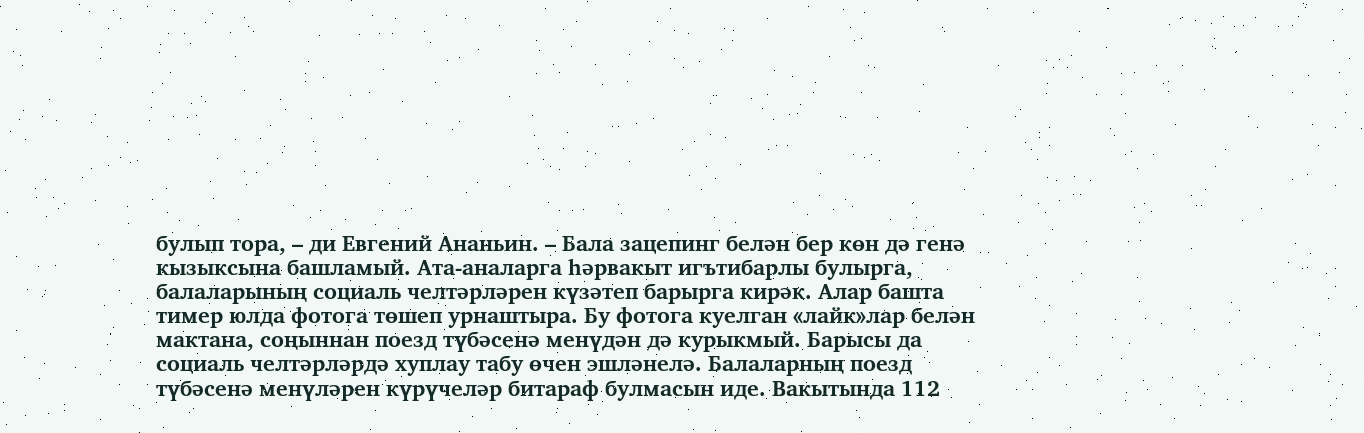булып тора, – ди Евгений Ананьин. – Бала зацепинг белән бер көн дә генә кызыксына башламый. Ата-аналарга һәрвакыт игътибарлы булырга, балаларының социаль челтәрләрен күзәтеп барырга кирәк. Алар башта тимер юлда фотога төшеп урнаштыра. Бу фотога куелган «лайк»лар белән мактана, соңыннан поезд түбәсенә менүдән дә курыкмый. Барысы да социаль челтәрләрдә хуплау табу өчен эшләнелә. Балаларның поезд түбәсенә менүләрен күрүчеләр битараф булмасын иде. Вакытында 112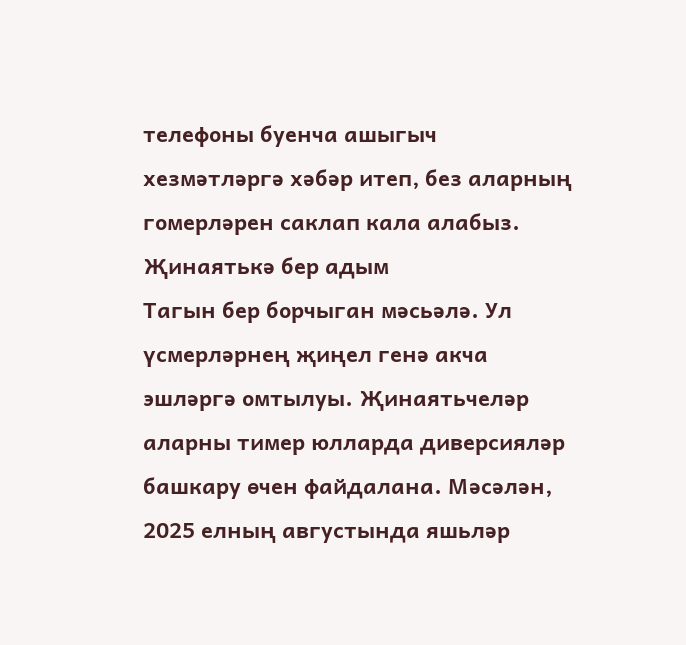телефоны буенча ашыгыч хезмәтләргә хәбәр итеп, без аларның гомерләрен саклап кала алабыз.
Җинаятькә бер адым
Тагын бер борчыган мәсьәлә. Ул үсмерләрнең җиңел генә акча эшләргә омтылуы. Җинаятьчеләр аларны тимер юлларда диверсияләр башкару өчен файдалана. Мәсәлән, 2025 елның августында яшьләр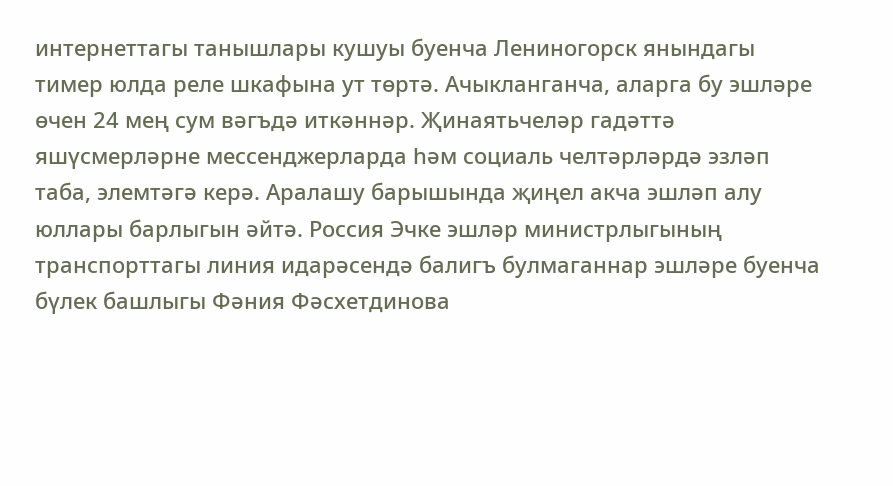интернеттагы танышлары кушуы буенча Лениногорск янындагы тимер юлда реле шкафына ут төртә. Ачыкланганча, аларга бу эшләре өчен 24 мең сум вәгъдә иткәннәр. Җинаятьчеләр гадәттә яшүсмерләрне мессенджерларда һәм социаль челтәрләрдә эзләп таба, элемтәгә керә. Аралашу барышында җиңел акча эшләп алу юллары барлыгын әйтә. Россия Эчке эшләр министрлыгының транспорттагы линия идарәсендә балигъ булмаганнар эшләре буенча бүлек башлыгы Фәния Фәсхетдинова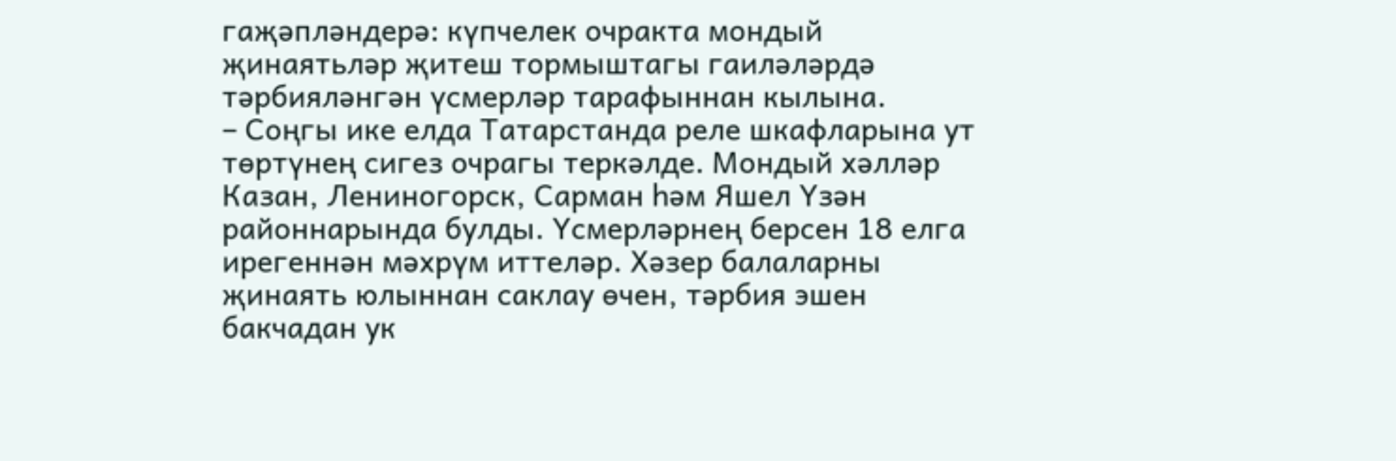гаҗәпләндерә: күпчелек очракта мондый җинаятьләр җитеш тормыштагы гаиләләрдә тәрбияләнгән үсмерләр тарафыннан кылына.
– Соңгы ике елда Татарстанда реле шкафларына ут төртүнең сигез очрагы теркәлде. Мондый хәлләр Казан, Лениногорск, Сарман һәм Яшел Үзән районнарында булды. Үсмерләрнең берсен 18 елга ирегеннән мәхрүм иттеләр. Хәзер балаларны җинаять юлыннан саклау өчен, тәрбия эшен бакчадан ук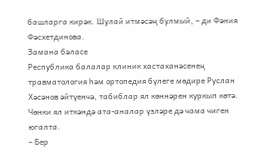башларга кирәк. Шулай итмәсәң булмый, – ди Фәния Фәсхетдинова.
Замана бәласе
Республика балалар клиник хастаханәсенең травматология һәм ортопедия бүлеге мөдире Руслан Хәсәнов әйтүенчә, табиблар ял көннәрен куркып көтә. Чөнки ял иткәндә ата-аналар үзләре дә чама чиген югалта.
– Бер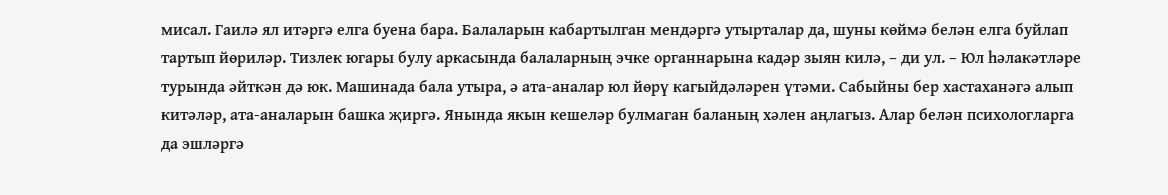мисал. Гаилә ял итәргә елга буена бара. Балаларын кабартылган мендәргә утырталар да, шуны көймә белән елга буйлап тартып йөриләр. Тизлек югары булу аркасында балаларның эчке органнарына кадәр зыян килә, – ди ул. – Юл һәлакәтләре турында әйткән дә юк. Машинада бала утыра, ә ата-аналар юл йөрү кагыйдәләрен үтәми. Сабыйны бер хастаханәгә алып китәләр, ата-аналарын башка җиргә. Янында якын кешеләр булмаган баланың хәлен аңлагыз. Алар белән психологларга да эшләргә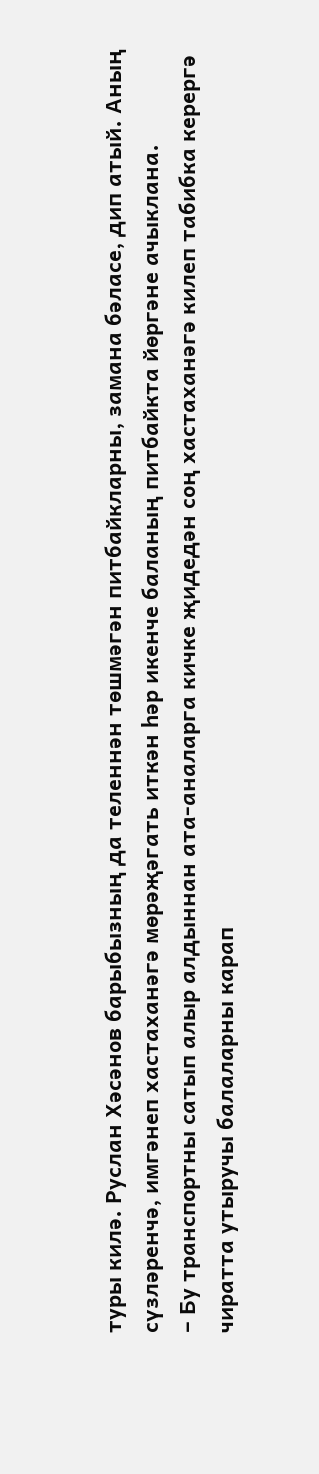туры килә. Руслан Хәсәнов барыбызның да теленнән төшмәгән питбайкларны, замана бәласе, дип атый. Аның сүзләренчә, имгәнеп хастаханәгә мөрәҗәгать иткән һәр икенче баланың питбайкта йөргәне ачыклана.
– Бу транспортны сатып алыр алдыннан ата-аналарга кичке җидедән соң хастаханәгә килеп табибка керергә чиратта утыручы балаларны карап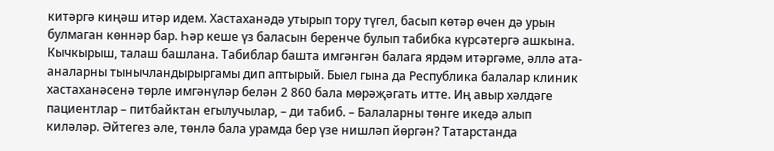китәргә киңәш итәр идем. Хастаханәдә утырып тору түгел, басып көтәр өчен дә урын булмаган көннәр бар. Һәр кеше үз баласын беренче булып табибка күрсәтергә ашкына. Кычкырыш, талаш башлана. Табиблар башта имгәнгән балага ярдәм итәргәме, әллә ата-аналарны тынычландырыргамы дип аптырый. Быел гына да Республика балалар клиник хастаханәсенә төрле имгәнүләр белән 2 860 бала мөрәҗәгать итте. Иң авыр хәлдәге пациентлар – питбайктан егылучылар, – ди табиб. – Балаларны төнге икедә алып киләләр. Әйтегез әле, төнлә бала урамда бер үзе нишләп йөргән? Татарстанда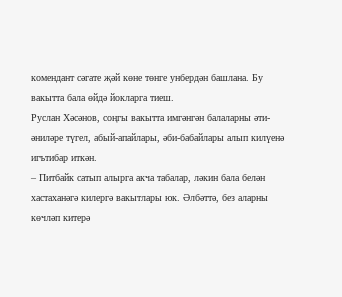комендант сәгате җәй көне төнге унбердән башлана. Бу вакытта бала өйдә йокларга тиеш.
Руслан Хәсәнов, соңгы вакытта имгәнгән балаларны әти-әниләре түгел, абый-апайлары, әби-бабайлары алып килүенә игътибар иткән.
– Питбайк сатып алырга акча табалар, ләкин бала белән хастаханәгә килергә вакытлары юк. Әлбәттә, без аларны көчләп китерә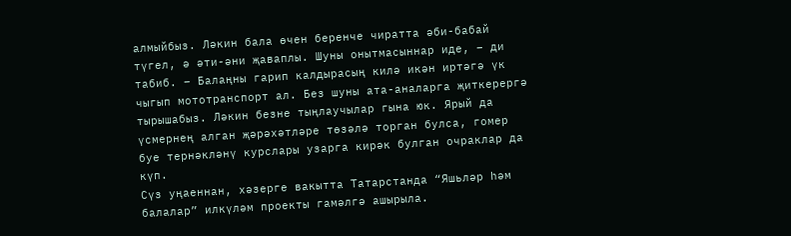алмыйбыз. Ләкин бала өчен беренче чиратта әби-бабай түгел, ә әти-әни җаваплы. Шуны онытмасыннар иде, – ди табиб. – Балаңны гарип калдырасың килә икән иртәгә үк чыгып мототранспорт ал. Без шуны ата-аналарга җиткерергә тырышабыз. Ләкин безне тыңлаучылар гына юк. Ярый да үсмернең алган җәрәхәтләре төзәлә торган булса, гомер буе тернәкләнү курслары узарга кирәк булган очраклар да күп.
Сүз уңаеннан, хәзерге вакытта Татарстанда “Яшьләр һәм балалар” илкүләм проекты гамәлгә ашырыла.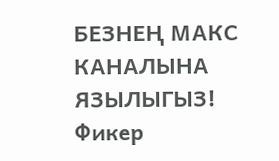БЕЗНЕҢ МАКС КАНАЛЫНА ЯЗЫЛЫГЫЗ!
Фикер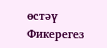өстәү
Фикерегез